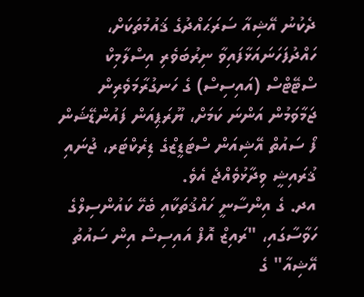ދެކުނު އޭޝިއާ ސަރަޙައްދުގެ ޤައުމުތަކަށް، ހައްދުފަހަނައަޅާފައިވާ ނިރުބަވެރި އިސްލާމިކް ސްޓޭޓްސް (އައިސިސް) ގެ ހަނގުރާމަވެރިން ޖަމާވަމުން އަންނަ ކަމަށް، ޔޫރަޕިއަން ފައުންޑޭޝަން ފޯ ސައުތް އޭޝިއަން ސްޓަޑީޒްގެ ޑިރެކްޓަރ، ޖުނައި ޤުރައިޝީ ވިދާޅުވެއްޖެ އެވެ.
އދ. ގެ އިންސާނީ ހައްޤުތަކާއި ބެހޭ ކައުންސިލްގެ ހަވާސާގައި، "ރައިޒް އޮފް އައިސިސް އިން ސައުތު އޭޝިއާ" ގެ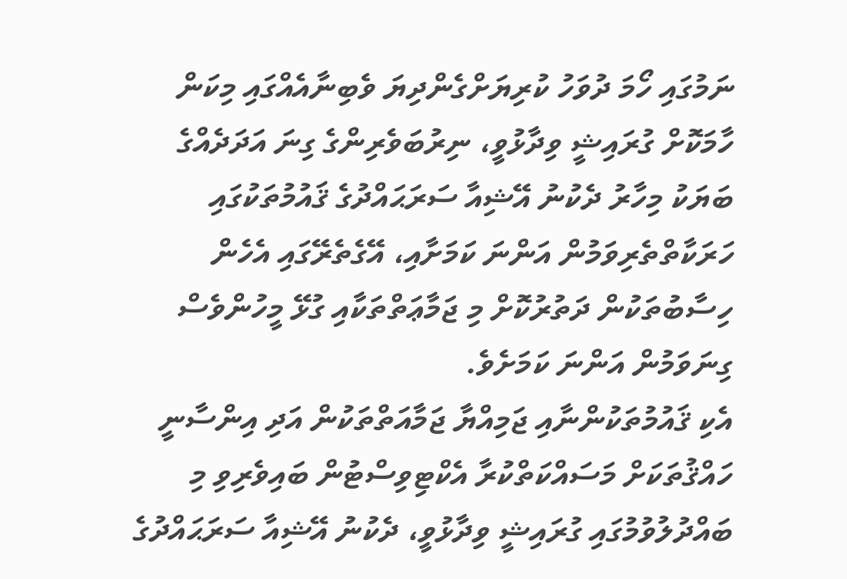ނަމުގައި ހޯމަ ދުވަހު ކުރިޔަށްގެންދިޔަ ވެބިނާއެއްގައި މިކަން ހާމަކޮށް ގުރައިޝީ ވިދާޅުވީ، ނިރުބަވެރިންގެ ގިނަ އަދަދެއްގެ ބަޔަކު މިހާރު ދެކުނު އޭޝިއާ ސަރަޙައްދުގެ ޤައުމުތަކުގައި ހަރަކާތްތެރިވަމުން އަންނަ ކަމަށާއި، އޭގެތެރޭގައި އެހެން ހިސާބުތަކުން ދަތުރުކޮށް މި ޖަމާޢަތްތަކާއި ގުޅޭ މީހުންވެސް ގިނަވަމުން އަންނަ ކަމަށެވެ.
އެކި ޤައުމުތަކުންނާއި ޖަމިއްޔާ ޖަމާއަތްތަކުން އަދި އިންސާނީ ހައްޤުތަކަށް މަސައްކަތްކުރާ އެކްޓިވިސްޓުން ބައިވެރިވި މި ބައްދުލުވުމުގައި ގުރައިޝީ ވިދާޅުވީ، ދެކުނު އޭޝިއާ ސަރަޙައްދުގެ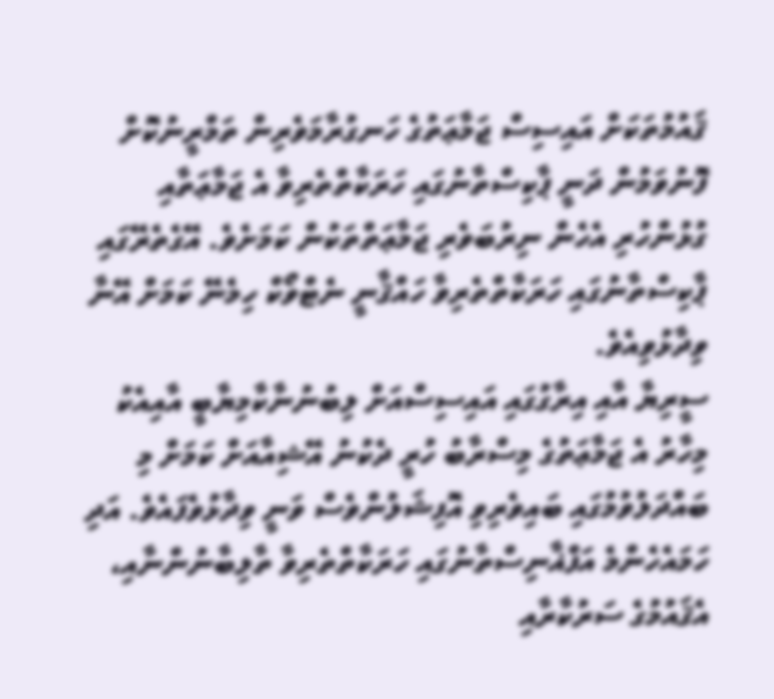ޤައުމުތަކަށް އައިސިސް ޖަމާޢަތުގެ ހަނގުރާމަވެރިން ތަމްރީނުކޮށް ފޮނުވަމުން ދަނީ ޕާކިސްތާނުގައި ހަރަކާތްތެރިވާ އެ ޖަމާޢަތާއި ގުޅުންހުރި އެހެން ނިރުބަވެރި ޖަމާޢަތްތަކުން ކަމަށެވެ. އޭގެތެރޭގައި ޕާކިސްތާނުގައި ހަރަކާތްތެރިވާ ހައްޤާނީ ނެޓްވޯކް ހިމެނޭ ކަމަށް އޭނާ ވިދާޅުވިއެވެ.
ސީރިޔާ އާއި އިރާގުގައި އައިސިސްއަށް ލިބުނުނާކާމިޔާބީ އާއިއެކު މިހާރު އެ ޖަމާޢަތުގެ މިސްރާބު ހުރީ ދެކުނު އޭޝިއާއަށް ކަމަށް މި ބައްދަލުވުމުގައި ބައިވެރިވި އޮފިޝަލުންވެސް ވަނީ ވިދާޅުވެފައެވެ. އަދި ހަމައެހެންމެ އަފްޣާނިސްތާނުގައި ހަރަކާތްތެރިވާ ތާލިބާނުންނާއި، އެޤައުމުގެ ސަރުކާރާއި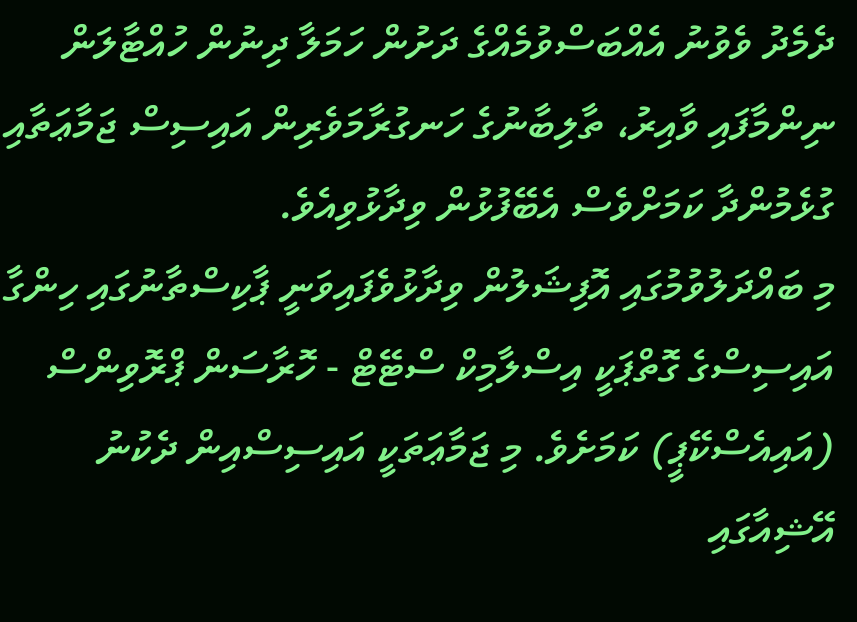ދެމެދު ވެވުނު އެއްބަސްވުމެއްގެ ދަށުން ހަމަލާ ދިނުން ހުއްޓާލަން ނިންމާފައި ވާއިރު، ތާލިބާނުގެ ހަނގުރާމަވެރިން އައިސިސް ޖަމާޢަތާއި ގުޅެމުންދާ ކަމަށްވެސް އެބޭފުޅުން ވިދާޅުވިއެވެ.
މި ބައްދަލުވުމުގައި އޮފިޝަލުން ވިދާޅުވެފައިވަނީ ޕާކިސްތާނުގައި ހިންގާ އައިސިސްގެ ގޮތްޕަކީ އިސްލާމިކް ސްޓޭޓް - ހޮރާސަން ޕްރޮވިންސް (އައިއެސްކޭޕީ) ކަމަށެވެ. މި ޖަމާޢަތަކީ އައިސިސްއިން ދެކުނު އޭޝިއާގައި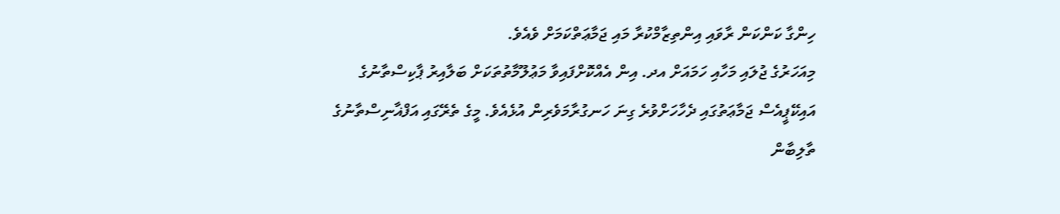ހިންގާ ކަންކަން ރާވައި އިންތިޒާމްކުރާ މައި ޖަމާޢަތްކަމަށް ވެއެވެ.
މިއަހަރުގެ ޖުލައި މަހާއި ހަމައަށް އދ. އިން އެއްކޮށްފައިވާ މަޢުލޫމާތުތަކަށް ބަލާއިރު ޕާކިސްތާނުގެ އައިކޭޕީއެސް ޖަމާޢަތުގައި ދެހާހަށްވުރެ ގިނަ ހަނގުރާމަވެރިން އުޅެއެވެ. މީގެ ތެރޭގައި އަފްޣާނިސްތާނުގެ ތާލިބާން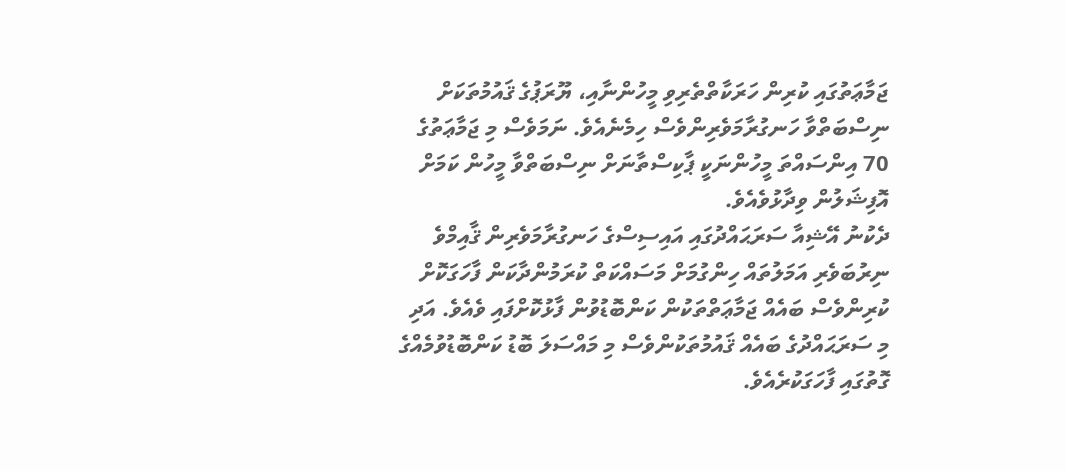ޖަމާޢަތުގައި ކުރިން ހަރަކާތްތެރިވި މީހުންނާއި، ޔޫރަޕުގެ ޤައުމުތަކަށް ނިސްބަތްވާ ހަނގުރާމަވެރިންވެސް ހިމެނެއެވެ. ނަމަވެސް މި ޖަމާޢަތުގެ 70 އިންސައްތަ މީހުންނަކީ ޕާކިސްތާނަށް ނިސްބަތްވާ މީހުން ކަމަށް އޮފިޝަލުން ވިދާޅުވެއެވެ.
ދެކުނު އޭޝިއާ ސަރަޙައްދުގައި އައިސިސްގެ ހަނގުރާމަވެރިން ޤާއިމްވެ ނިރުބަވެރި އަމަލުތައް ހިންގުމަށް މަސައްކަތް ކުރަމުންދާކަން ފާހަގަކޮށް ކުރިންވެސް ބައެއް ޖަމާޢަތްތަކުން ކަންބޮޑުވުން ފާޅުކޮށްފައި ވެއެވެ. އަދި މި ސަރަޙައްދުގެ ބައެއް ޤައުމުތަކުންވެސް މި މައްސަލަ ބޮޑު ކަންބޮޑުވުމެއްގެ ގޮތުގައި ފާހަގަކުރެއެވެ.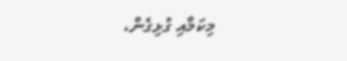މިކަމާއި ގުޅިގެން،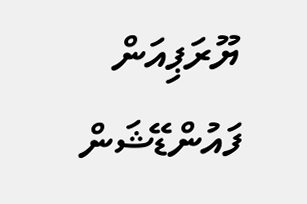ޔޫރަޕިއަން ފައުންޑޭޝަން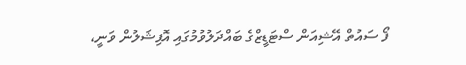ފޯ ސައުތް އޭޝިއަން ސްޓަޑީޒްގެ ބައްދަލުވުމުގައި އޮފިޝަލުން ވަނީ،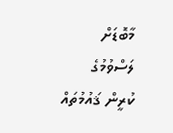މާބޮޑަށް ލަސްވުމުގެ ކުރީން ޤައުމުތައް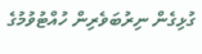ގުޅިގެން ނިރުބަވެރިން ހުއްޓުވުމުގެ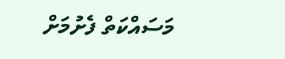މަސައްކަތް ފެށުމަށް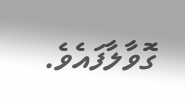ގޮވާލާފައެވެ.